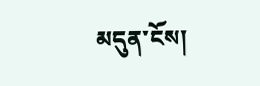མདུན་ངོས།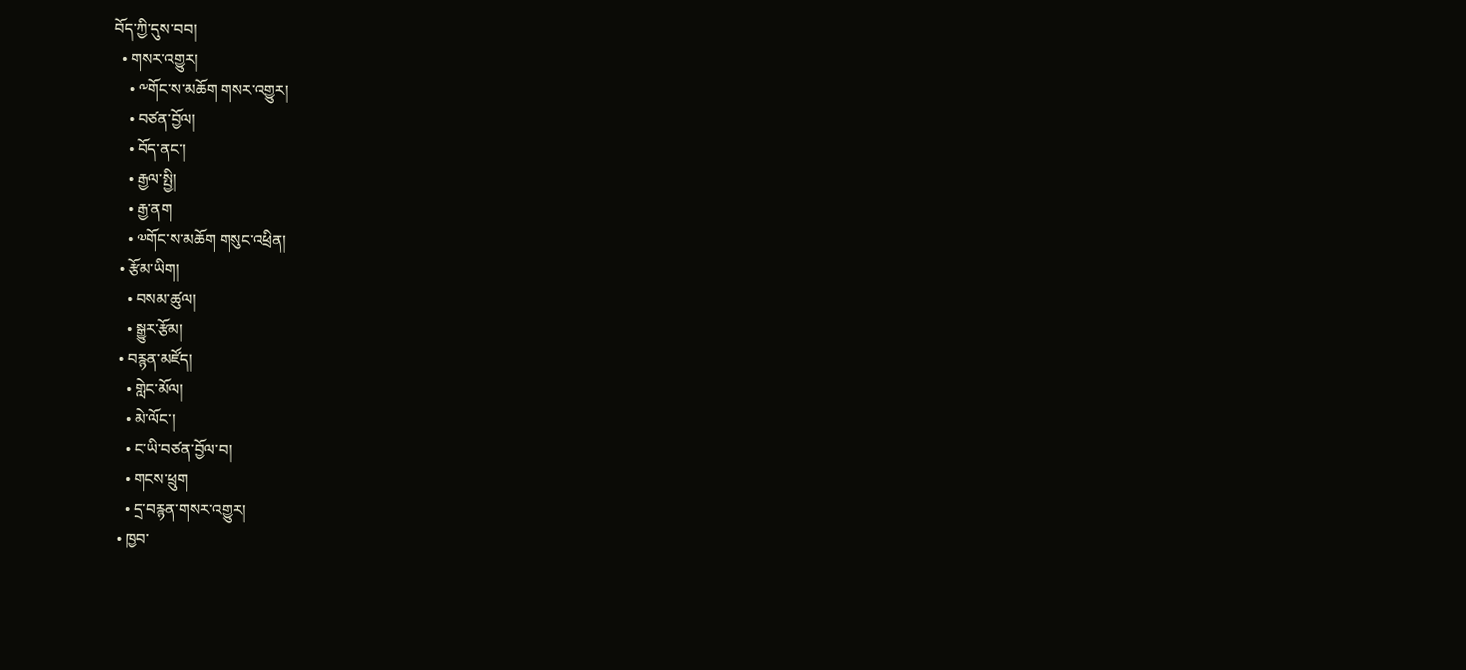བོད་ཀྱི་དུས་བབ།
  • གསར་འགྱུར།
    • ༸གོང་ས་མཆོག གསར་འགྱུར།
    • བཙན་བྱོལ།
    • བོད་ནང་།
    • རྒྱལ་སྤྱི།
    • རྒྱ་ནག
    • ༧གོང་ས་མཆོག གསུང་འཕྲིན།
  • རྩོམ་ཡིག།
    • བསམ་ཚུལ།
    • སྒྱུར་རྩོམ།
  • བརྙན་མཛོད།
    • གླེང་མོལ།
    • མེ་ལོང་།
    • ང་ཡི་བཙན་བྱོལ་བ།
    • གངས་ཕྲུག
    • དྲ་བརྙན་གསར་འགྱུར།
  • ཁྱབ་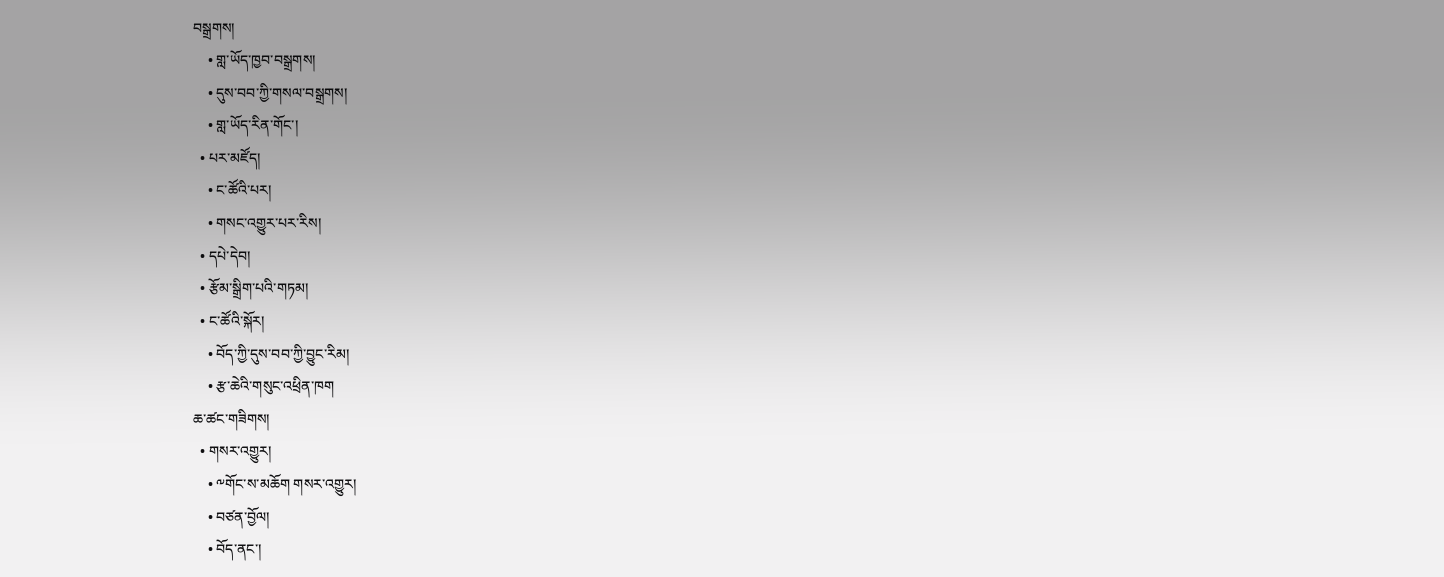བསྒྲགས།
    • གླ་ཡོད་ཁྱབ་བསྒྲགས།
    • དུས་བབ་ཀྱི་གསལ་བསྒྲགས།
    • གླ་ཡོད་རིན་གོང་།
  • པར་མཛོད།
    • ང་ཚོའི་པར།
    • གསང་འགྱུར་པར་རིས།
  • དཔེ་དེབ།
  • རྩོམ་སྒྲིག་པའི་གཏམ།
  • ང་ཚོའི་སྐོར།
    • བོད་ཀྱི་དུས་བབ་ཀྱི་བྱུང་རིམ།
    • རྩ་ཆེའི་གསུང་འཕྲིན་ཁག
ཆ་ཚང་གཟིགས།
  • གསར་འགྱུར།
    • ༸གོང་ས་མཆོག གསར་འགྱུར།
    • བཙན་བྱོལ།
    • བོད་ནང་།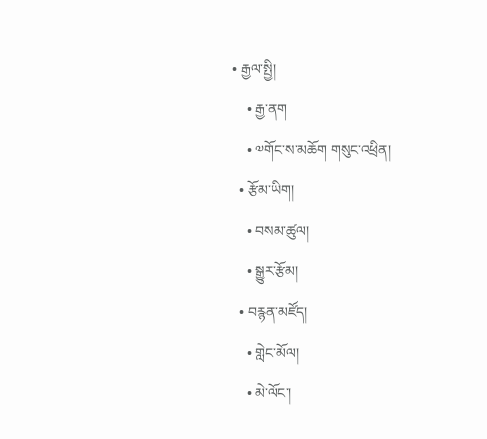• རྒྱལ་སྤྱི།
    • རྒྱ་ནག
    • ༧གོང་ས་མཆོག གསུང་འཕྲིན།
  • རྩོམ་ཡིག།
    • བསམ་ཚུལ།
    • སྒྱུར་རྩོམ།
  • བརྙན་མཛོད།
    • གླེང་མོལ།
    • མེ་ལོང་།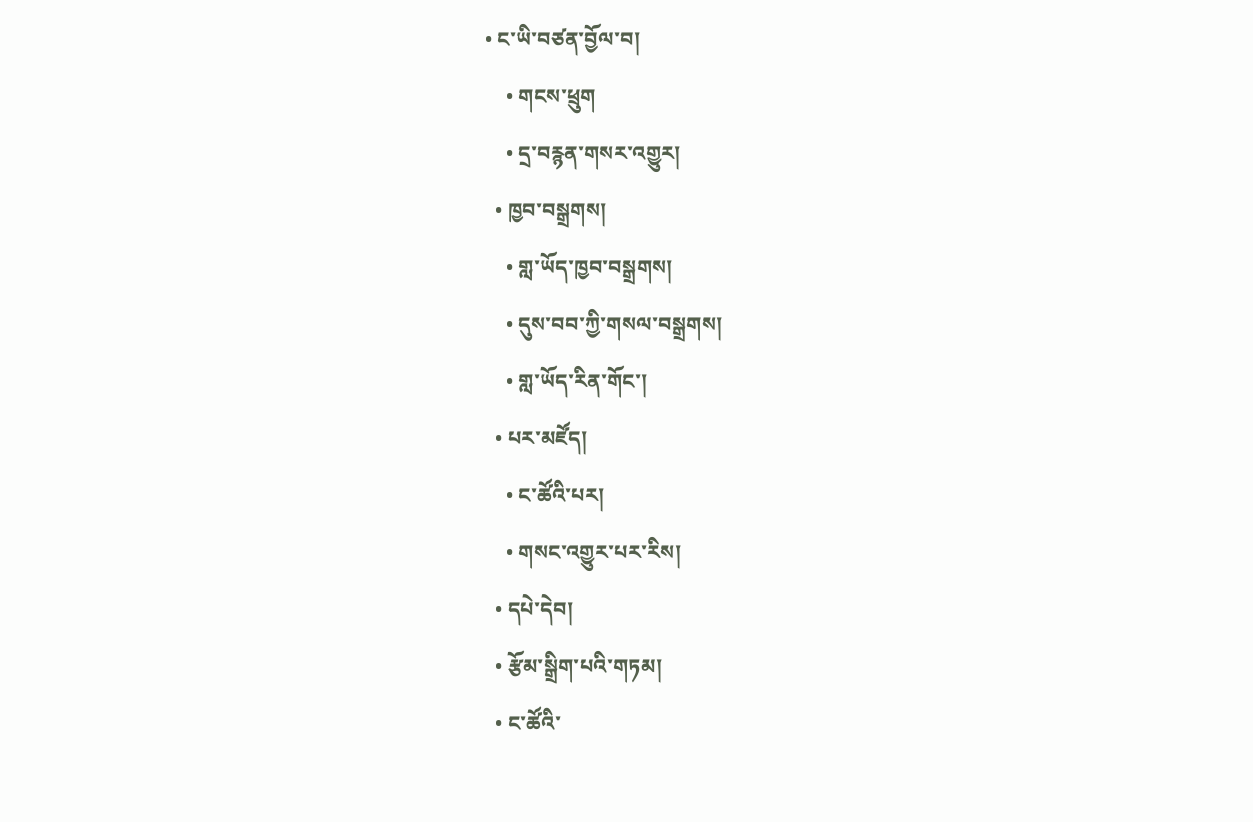• ང་ཡི་བཙན་བྱོལ་བ།
    • གངས་ཕྲུག
    • དྲ་བརྙན་གསར་འགྱུར།
  • ཁྱབ་བསྒྲགས།
    • གླ་ཡོད་ཁྱབ་བསྒྲགས།
    • དུས་བབ་ཀྱི་གསལ་བསྒྲགས།
    • གླ་ཡོད་རིན་གོང་།
  • པར་མཛོད།
    • ང་ཚོའི་པར།
    • གསང་འགྱུར་པར་རིས།
  • དཔེ་དེབ།
  • རྩོམ་སྒྲིག་པའི་གཏམ།
  • ང་ཚོའི་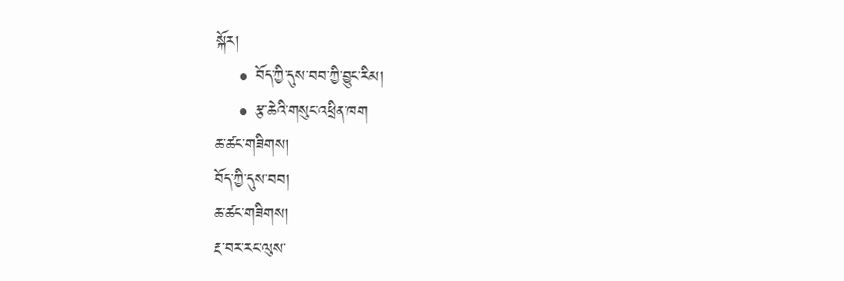སྐོར།
    • བོད་ཀྱི་དུས་བབ་ཀྱི་བྱུང་རིམ།
    • རྩ་ཆེའི་གསུང་འཕྲིན་ཁག
ཆ་ཚང་གཟིགས།
བོད་ཀྱི་དུས་བབ།
ཆ་ཚང་གཟིགས།
རྔ་བར་རང་ལུས་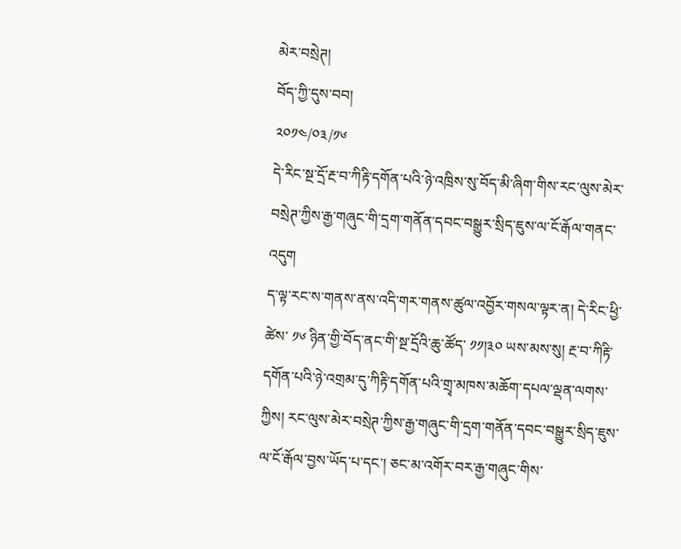མེར་བསྲེཊ།
བོད་ཀྱི་དུས་བབ།
༢༠༡༤/༠༣/༡༦
དེ་རིང་སྔ་དྲོ་རྔ་བ་ཀིརྟི་དགོན་པའི་ཉེ་འཁྲིས་སུ་བོད་མི་ཞིག་གིས་རང་ལུས་མེར་བསྲེཊ་ཀྱིས་རྒྱ་གཞུང་གི་དྲག་གནོན་དབང་བསྒྱུར་སྲིད་ཇུས་ལ་ངོ་རྒོལ་གནང་འདུག
ད་ལྟ་རང་ས་གནས་ནས་འདི་གར་གནས་ཚུལ་འབྱོར་གསལ་ལྟར་ན། དེ་རིང་ཕྱི་ཚེས་ ༡༦ ཉིན་གྱི་བོད་ནང་གི་སྔ་དྲོའི་ཆུ་ཚོད་ ༡༡།༣༠ ཡས་མས་སུ། རྔ་བ་ཀིརྟི་དགོན་པའི་ཉེ་འགྲམ་དུ་ཀིརྟི་དགོན་པའི་གྲྭ་མཁས་མཆོག་དཔལ་ལྡན་ལགས་ཀྱིས། རང་ལུས་མེར་བསྲེཊ་ཀྱིས་རྒྱ་གཞུང་གི་དྲག་གནོན་དབང་བསྒྱུར་སྲིད་ཇུས་ལ་ངོ་རྒོལ་བྱས་ཡོད་པ་དང་། ཅང་མ་འགོར་བར་རྒྱ་གཞུང་གིས་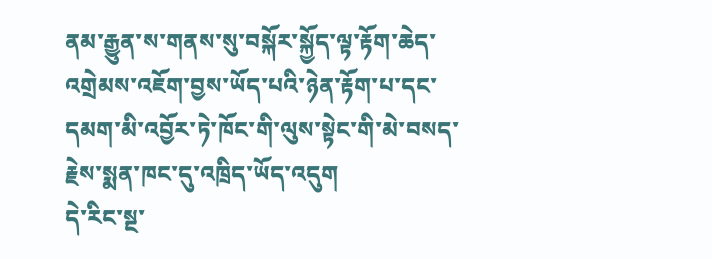ནམ་རྒྱུན་ས་གནས་སུ་བསྐོར་སྐྱོད་ལྟ་རྟོག་ཆེད་འགྲེམས་འཇོག་བྱས་ཡོད་པའི་ཉེན་རྟོག་པ་དང་དམག་མི་འབྱོར་ཏེ་ཁོང་གི་ལུས་སྟེང་གི་མེ་བསད་རྗེས་སྨན་ཁང་དུ་འཁྲིད་ཡོད་འདུག
དེ་རིང་སྔ་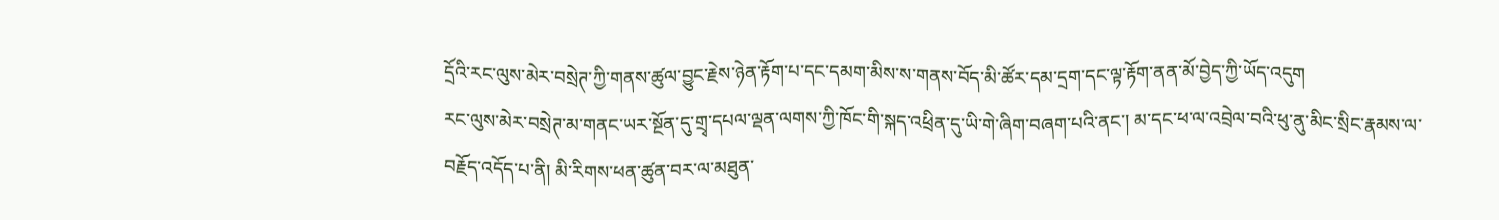དྲོའི་རང་ལུས་མེར་བསྲེཊ་ཀྱི་གནས་ཚུལ་བྱུང་རྗེས་ཉེན་རྟོག་པ་དང་དམག་མིས་ས་གནས་བོད་མི་ཚོར་དམ་དྲག་དང་ལྟ་རྟོག་ནན་མོ་བྱེད་ཀྱི་ཡོད་འདུག
རང་ལུས་མེར་བསྲེཊ་མ་གནང་ཡར་སྔོན་དུ་གྲྭ་དཔལ་ལྡན་ལགས་ཀྱི་ཁོང་གི་སྐད་འཕྲིན་དུ་ཡི་གེ་ཞིག་བཞག་པའི་ནང་། མ་དང་ཕ་ལ་འབྲེལ་བའི་ཕུ་ནུ་མིང་སྲིང་རྣམས་ལ་བརྗོད་འདོད་པ་ནི། མི་རིགས་ཕན་ཚུན་བར་ལ་མཐུན་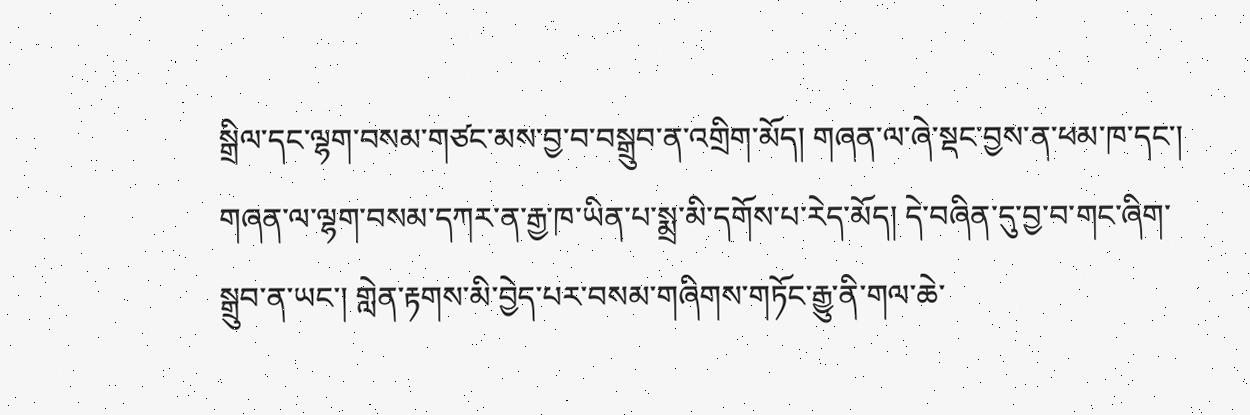སྒྲིལ་དང་ལྷག་བསམ་གཙང་མས་བྱ་བ་བསྒྲུབ་ན་འགྲིག་མོད། གཞན་ལ་ཞེ་སྡང་བྱས་ན་ཕམ་ཁ་དང་། གཞན་ལ་ལྷག་བསམ་དཀར་ན་རྒྱ་ཁ་ཡིན་པ་སྨྲ་མི་དགོས་པ་རེད་མོད། དེ་བཞིན་དུ་བྱ་བ་གང་ཞིག་སྒྲུབ་ན་ཡང་། གླེན་རྟགས་མི་བྱེད་པར་བསམ་གཞིགས་གཏོང་རྒྱུ་ནི་གལ་ཆེ་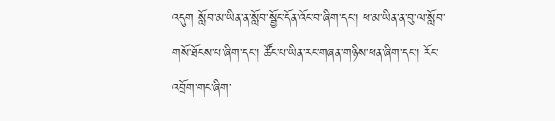འདུག སློབ་མ་ཡིན་ན་སློབ་སྦྱོང་དོན་འོང་བ་ཞིག་དང་། ཕ་མ་ཡིན་ན་བུ་ལ་སློབ་གསོ་ཐོངས་པ་ཞིག་དང་། ཚོང་པ་ཡིན་རང་གཞན་གཉིས་ཕན་ཞིག་དང་། རོང་འབྲོག་གང་ཞིག་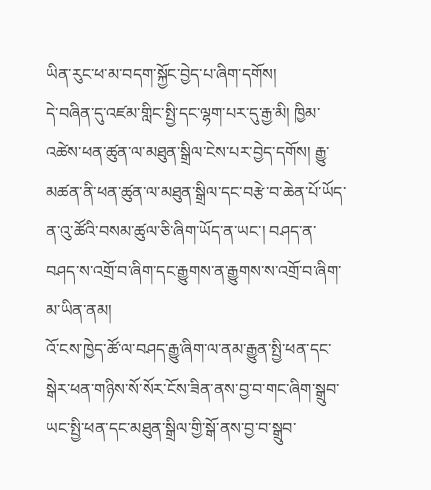ཡིན་རུང་ཕ་མ་བདག་སྐྱོང་བྱེད་པ་ཞིག་དགོས།
དེ་བཞིན་དུ་འཛམ་གླིང་སྤྱི་དང་ལྷག་པར་དུ་རྒྱ་མི། ཁྱིམ་འཚེས་ཕན་ཚུན་ལ་མཐུན་སྒྲིལ་ངེས་པར་བྱེད་དགོས། རྒྱུ་མཚན་ནི་ཕན་ཚུན་ལ་མཐུན་སྒྲིལ་དང་བརྩེ་བ་ཆེན་པོ་ཡོད་ན་འུ་ཚོའི་བསམ་ཚུལ་ཅི་ཞིག་ཡོད་ན་ཡང་། བཤད་ན་བཤད་ས་འགྲོ་བ་ཞིག་དང་རྒྱུགས་ན་རྒྱུགས་ས་འགྲོ་བ་ཞིག་མ་ཡིན་ནམ།
འོ་ངས་ཁྱེད་ཚོ་ལ་བཤད་རྒྱུ་ཞིག་ལ་ནམ་རྒྱུན་སྤྱི་ཕན་དང་སྒེར་ཕན་གཉིས་སོ་སོར་ངོས་ཟིན་ནས་བྱ་བ་གང་ཞིག་སྒྲུབ་ཡང་སྤྱི་ཕན་དང་མཐུན་སྒྲིལ་གྱི་སྒོ་ནས་བྱ་བ་སྒྲུབ་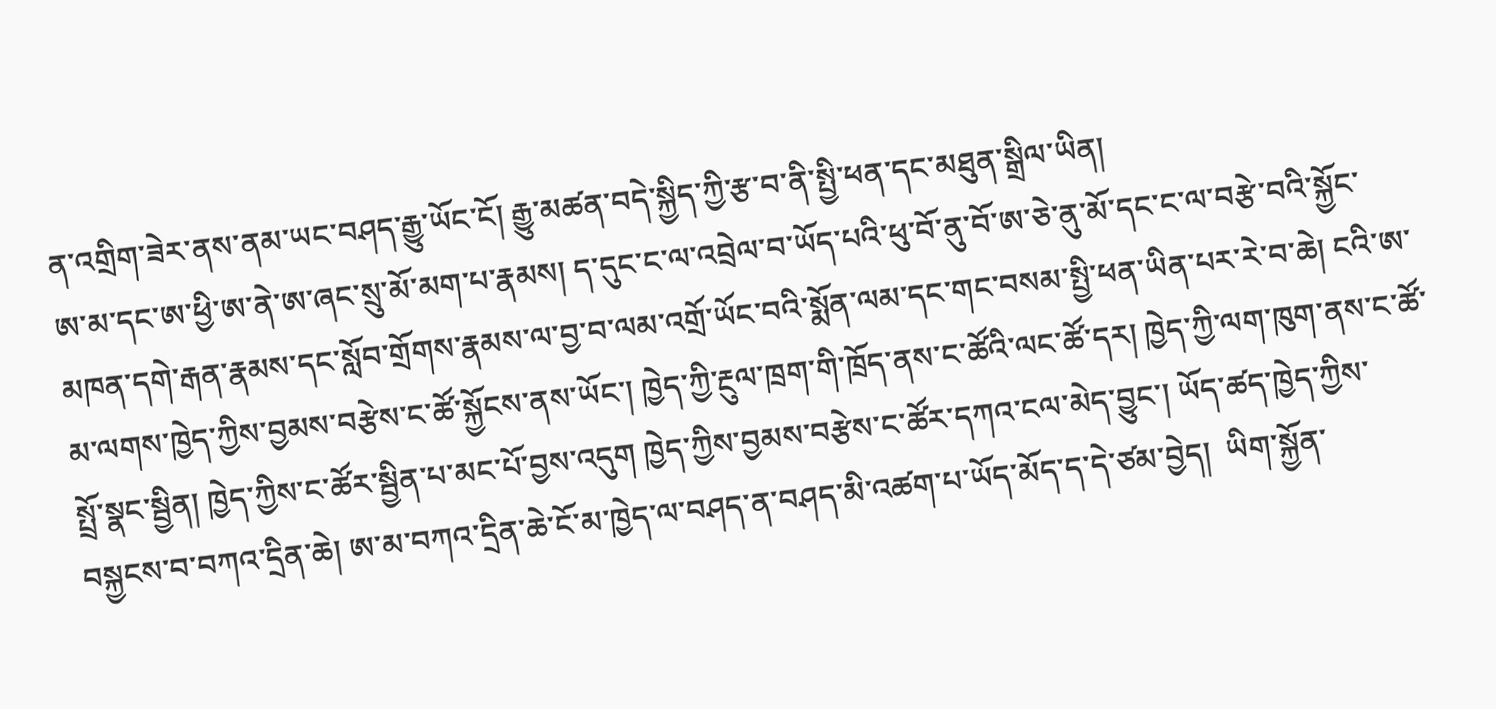ན་འགྲིག་ཟེར་ནས་ནམ་ཡང་བཤད་རྒྱུ་ཡོང་ངོ། རྒྱུ་མཚན་བདེ་སྐྱིད་ཀྱི་རྩ་བ་ནི་སྤྱི་ཕན་དང་མཐུན་སྒྲིལ་ཡིན།
ཨ་མ་དང་ཨ་ཕྱི་ཨ་ནེ་ཨ་ཞང་སྲུ་མོ་མག་པ་རྣམས། ད་དུང་ང་ལ་འབྲེལ་བ་ཡོད་པའི་ཕུ་བོ་ནུ་བོ་ཨ་ཅེ་ནུ་མོ་དང་ང་ལ་བརྩེ་བའི་སྐྱོང་མཁན་དགེ་རྒན་རྣམས་དང་སློབ་གྲོགས་རྣམས་ལ་བྱ་བ་ལམ་འགྲོ་ཡོང་བའི་སྨོན་ལམ་དང་གང་བསམ་སྤྱི་ཕན་ཡིན་པར་རེ་བ་ཆེ། ངའི་ཨ་མ་ལགས་ཁྱེད་ཀྱིས་བྱམས་བརྩེས་ང་ཚོ་སྐྱོངས་ནས་ཡོང་། ཁྱེད་ཀྱི་རྔུལ་ཁྲག་གི་ཁྲོད་ནས་ང་ཚོའི་ལང་ཚོ་དར། ཁྱེད་ཀྱི་ལག་ཁུག་ནས་ང་ཚོ་སྤྲོ་སྣང་སྦྱིན། ཁྱེད་ཀྱིས་ང་ཚོར་སྦྱིན་པ་མང་པོ་བྱས་འདུག ཁྱེད་ཀྱིས་བྱམས་བརྩེས་ང་ཚོར་དཀའ་ངལ་མེད་བྱུང་། ཡོད་ཚད་ཁྱེད་ཀྱིས་བསྐྱངས་བ་བཀའ་དྲིན་ཆེ། ཨ་མ་བཀའ་དྲིན་ཆེ་ངོ་མ་ཁྱེད་ལ་བཤད་ན་བཤད་མི་འཚག་པ་ཡོད་མོད་ད་དེ་ཙམ་བྱེད།  ཡིག་སྐྱོན་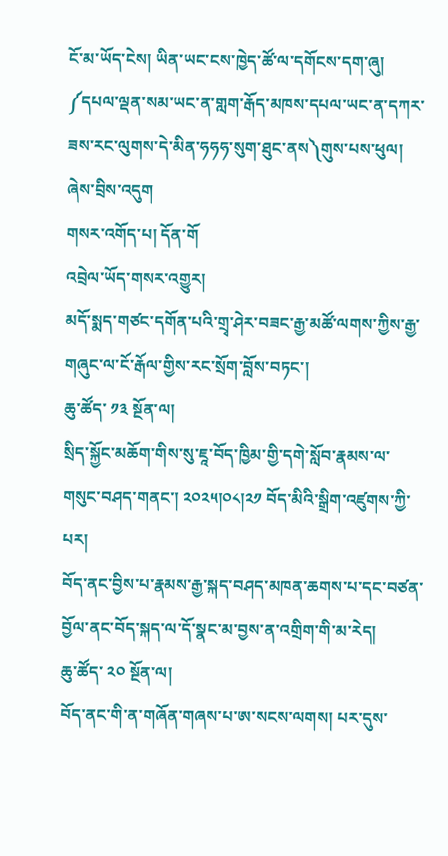ངོ་མ་ཡོད་ངེས། ཡིན་ཡང་ངས་ཁྱེད་ཚོ་ལ་དགོངས་དག་ཞུ། ༼དཔལ་ལྡན་སམ་ཡང་ན་གླག་རྒོད་མཁས་དཔལ་ཡང་ན་དཀར་ཟས་རང་ལུགས་དེ་མིན་ཧཧཧ་སུག་ཐུང་ནས༽གུས་པས་ཕུལ། ཞེས་བྲིས་འདུག
གསར་འགོད་པ། དོན་གོ
འབྲེལ་ཡོད་གསར་འགྱུར།
མདོ་སྨད་གཙང་དགོན་པའི་གྲྭ་ཤེར་བཟང་རྒྱ་མཚོ་ལགས་ཀྱིས་རྒྱ་གཞུང་ལ་ངོ་རྒོལ་གྱིས་རང་སྲོག་བློས་བཏང་།
ཆུ་ཚོད་ ༡༣ སྔོན་ལ།
སྲིད་སྐྱོང་མཆོག་གིས་སུ་ཇཱ་བོད་ཁྱིམ་གྱི་དགེ་སློབ་རྣམས་ལ་གསུང་བཤད་གནང་། ༢༠༢༥།༠༨།༢༡ བོད་མིའི་སྒྲིག་འཛུགས་ཀྱི་པར།
བོད་ནང་བྱིས་པ་རྣམས་རྒྱ་སྐད་བཤད་མཁན་ཆགས་པ་དང་བཙན་བྱོལ་ནང་བོད་སྐད་ལ་དོ་སྣང་མ་བྱས་ན་འགྲིག་གི་མ་རེད།
ཆུ་ཚོད་ ༢༠ སྔོན་ལ།
བོད་ནང་གི་ན་གཞོན་གཞས་པ་ཨ་སངས་ལགས། པར་དུས་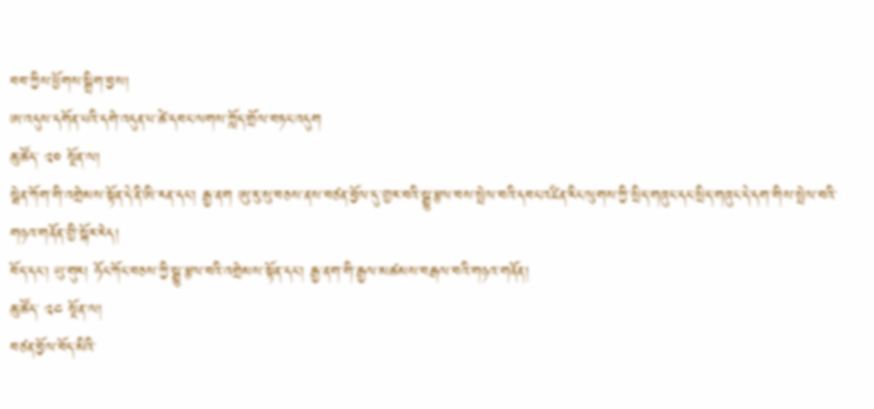བབ་ཀྱིས་ཕྱོགས་སྒྲིག་བྱས།
ཨ་འདུས་དགོན་པའི་དགེ་འདུན་པ་ཚེ་དབང་ལགས་ཀློད་གྲོལ་བཏང་འདུག
ཆུ་ཚོད་ ༢༠ སྔོན་ལ།
སྦེན་ཀོག་གི་འགྲེམས་སྟོན་དེ་ནི་ཨི་རན་དང་། རྒྱ་ནག ཨུ་རུ་སུ་བཅས་ནས་བཙན་བྱོལ་དུ་གྱར་བའི་སྒྱུ་རྩལ་བས་སྤེལ་བའི་དབང་འཛིན་རིང་ལུགས་ཀྱི་སྲིད་གཞུང་དང་སྲིད་གཞུང་དེ་དག་གིས་སྤེལ་བའི་གཉའ་གནོན་གྱི་སྐོར་རེད།
བོད་དང་། ཡུ་གུར། ཧོང་ཀོང་བཅས་ཀྱི་སྒྱུ་རྩལ་བའི་འགྲེམས་སྟོན་དང་། རྒྱ་ནག་གི་རྒྱལ་མཚམས་བརྒལ་བའི་གཉའ་གནོན།
ཆུ་ཚོད་ ༢༤ སྔོན་ལ།
བཙན་བྱོལ་བོད་མིའི་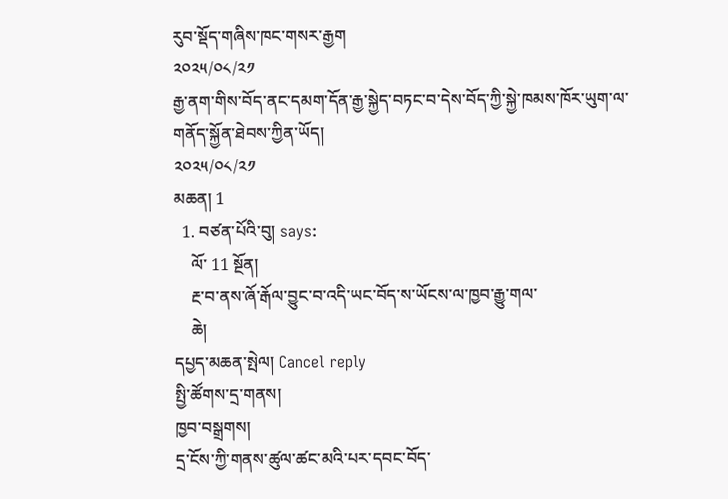རུབ་སྡོད་གཞིས་ཁང་གསར་རྒྱག
༢༠༢༥/༠༨/༢༡
རྒྱ་ནག་གིས་བོད་ནང་དམག་དོན་རྒྱ་སྐྱེད་བཏང་བ་དེས་བོད་ཀྱི་སྐྱེ་ཁམས་ཁོར་ཡུག་ལ་གནོད་སྐྱོན་ཐེབས་ཀྱིན་ཡོད།
༢༠༢༥/༠༨/༢༡
མཆན། 1
  1. བཙན་པོའི་བུ། says:
    ལོ་ 11 སྔོན།
    རྔ་བ་ནས་ཞོ་རྒོལ་བྱུང་བ་འདི་ཡང་བོད་ས་ཡོངས་ལ་ཁྱབ་རྒྱུ་གལ་
    ཆེ།
དཔྱད་མཆན་སྤེལ། Cancel reply
སྤྱི་ཚོགས་དྲ་གནས།
ཁྱབ་བསྒྲགས།
དྲ་ངོས་ཀྱི་གནས་ཚུལ་ཚང་མའི་པར་དབང་བོད་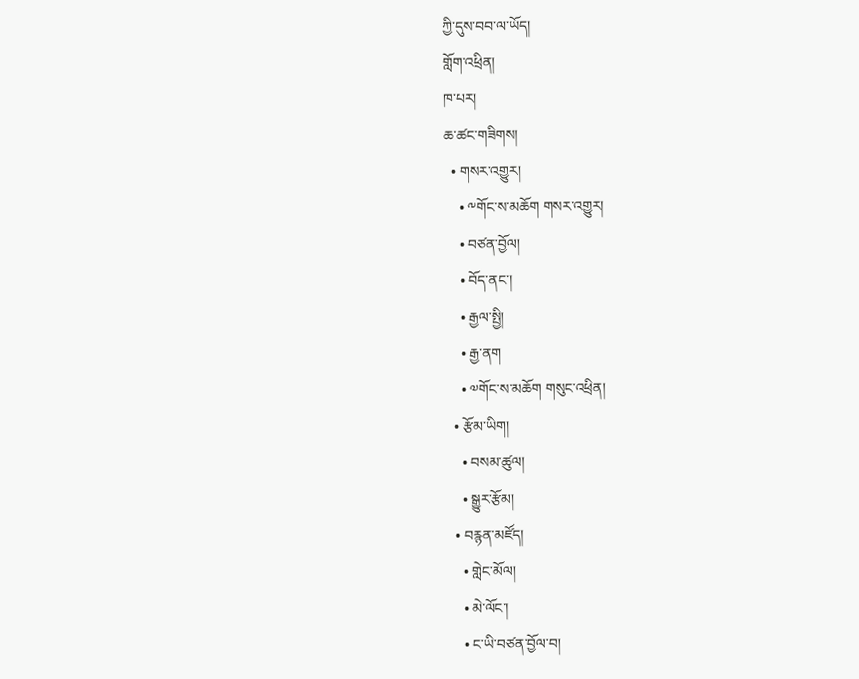ཀྱི་དུས་བབ་ལ་ཡོད།
གློག་འཕྲིན།
ཁ་པར།
ཆ་ཚང་གཟིགས།
  • གསར་འགྱུར།
    • ༸གོང་ས་མཆོག གསར་འགྱུར།
    • བཙན་བྱོལ།
    • བོད་ནང་།
    • རྒྱལ་སྤྱི།
    • རྒྱ་ནག
    • ༧གོང་ས་མཆོག གསུང་འཕྲིན།
  • རྩོམ་ཡིག།
    • བསམ་ཚུལ།
    • སྒྱུར་རྩོམ།
  • བརྙན་མཛོད།
    • གླེང་མོལ།
    • མེ་ལོང་།
    • ང་ཡི་བཙན་བྱོལ་བ།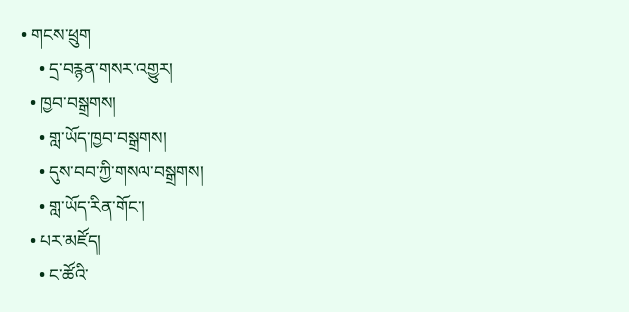• གངས་ཕྲུག
    • དྲ་བརྙན་གསར་འགྱུར།
  • ཁྱབ་བསྒྲགས།
    • གླ་ཡོད་ཁྱབ་བསྒྲགས།
    • དུས་བབ་ཀྱི་གསལ་བསྒྲགས།
    • གླ་ཡོད་རིན་གོང་།
  • པར་མཛོད།
    • ང་ཚོའི་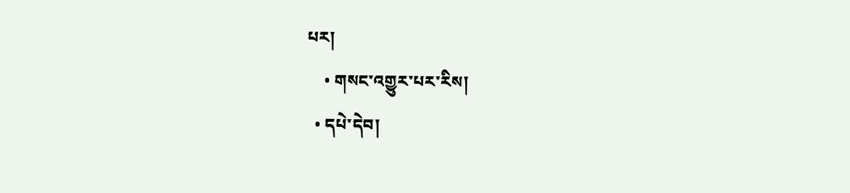པར།
    • གསང་འགྱུར་པར་རིས།
  • དཔེ་དེབ།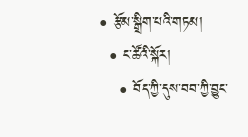• རྩོམ་སྒྲིག་པའི་གཏམ།
  • ང་ཚོའི་སྐོར།
    • བོད་ཀྱི་དུས་བབ་ཀྱི་བྱུང་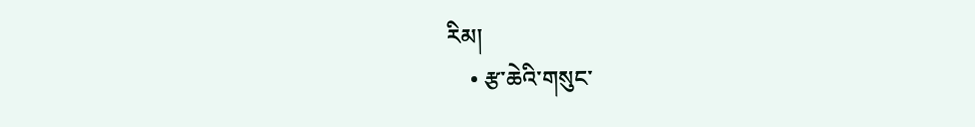རིམ།
    • རྩ་ཆེའི་གསུང་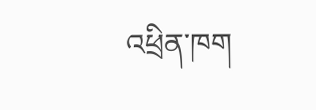འཕྲིན་ཁག